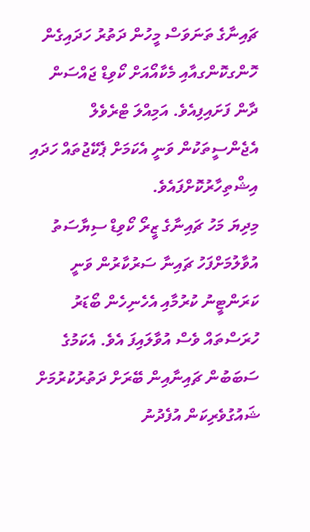ޗައިނާގެ ތަނަވަސް މީހުން ދަތުރު ހަދައިގެން ހޮންގކޮންގއާއި މެކާއޯއަށް ކޯވިޑް ޖައްސަން ދާން ފަށައިފިއެވެ. އަމިއްލަ ޓްރެވެލް އެޖެންސީތަކުން ވަނީ އެކަމަށް ޕެކޭޖުތައް ހަދައި އިޝްތިހާރުކޮށްފައެވެ.
މިދިޔަ މަހު ޗައިނާގެ ޒީރޯ ކޯވިޑް ސިޔާސަތު އުވާލުމަށްފަހު ޗައިނާ ސަރުކާރުން ވަނީ ކަރަންޓީނު ކުރުމާއި އެހެނިހެން ބޯޑަރު ހުރަސްތައް ވެސް އުވާލައިފަ އެވެ. އެކަމުގެ ސަބަބުން ޗައިނާއިން ބޭރަށް ދަތުރުކުރުމަށް ޝައުގުވެރިކަން އުފެދުނު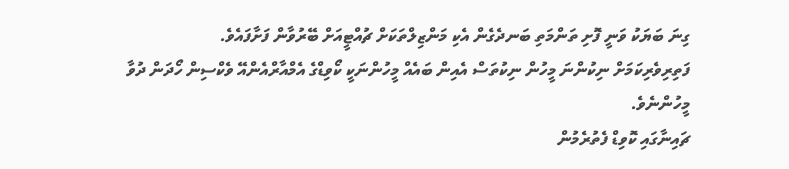ގިނަ ބަޔަކު ވަނީ ފޮށި ތަންމަތި ބަނދެގެން އެކި މަންޒިލްތަކަށް ޗުއްޓީއަށް ބޭރުވާން ފަށާފައެވެ.
ފަތިރިވެރިކަމަށް ނިކުންނަ މީހުން ނިކުތަސް އެއިން ބައެއް މީހުންނަކީ ކޯވިޑްގެ އެމްއާރްއެންއޭ ވެކްސިން ހޯދަން ދުވާ މީހުންނެވެ.
ޗައިނާގައި ކޮވިޑް ފެތުރެމުން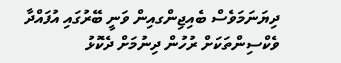ދިޔަނަމަވެސް ބެއިޖިންގއިން ވަނީ ބޭރުގައި އުފައްދާ ވެކްސިންތަކަށް ރުހުން ދިނުމަށް ދެކޮޅު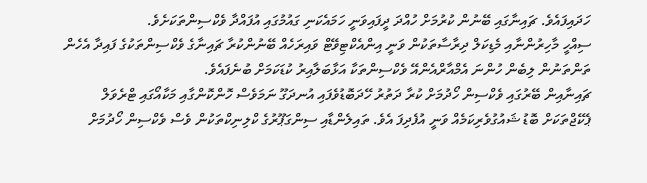ހަދައިފައެވެ. ޗައިނާގައި ބޭނުން ކުރުމަށް ހުއްދަ ދީފައިވަނީ ހަމައެކަނި ގައުމުގައި އުފައްދާ ވެކްސިންތަކަށެވެ.
ސިއްހީ މާހިރުންނާއި މެޑިކަލް ދިރާސާތަކުން ވަނީ އިންއެކްޓިވޭޓް ވައިރަހެއް ބޭނުންކުރާ ޗައިނާގެ ވެކްސިންތަކުގެ ފައިދާ އެހެން ތަންތަނުން ލިބެން ހުންނަ އެމްއާރްއެންއޭ ވެކްސިންތަކާ އަޅާބަލާއިރު ކުޑަކަމަށް ބުނެފައެވެ.
ޗައިނާއިން ބޭރުގައި ވެކްސިން ހޯދުމަށް ކުރާ ދަތުރު ހޭދަބޮޑުވެފައި އުނދަގޫ ނަމަވެސް ހޮންކޮންގާއި މަކާއޯގައި ޓްރެވަލް ޕެކޭޖްތަކަށް ބޮޑު ޝައުގުވެރިކަމެއް ވަނީ އުފެދިފަ އެވެ. ތައިލެންޑާއި ސިންގަޕޫރުގެ ކްލިނިކްތަކުން ވެސް ވެކްސިން ހޯދުމަށް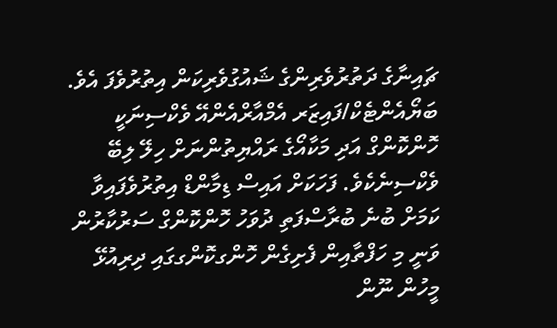ޗައިނާގެ ދަތުރުވެރިންގެ ޝައުގުވެރިކަން އިތުރުވެފަ އެވެ.
ބަޔޯއެންޓެކް/ފައިޒަރ އެމްއާރްއެންއޭ ވެކްސިނަކީ ހޮންކޮންގް އަދި މަކާއޯގެ ރައްޔިތުންނަށް ހިލޭ ލިބޭ ވެކްސިނެކެވެ. ފަހަކަށް އައިސް ޑިމާންޑް އިތުރުވެފައިވާ ކަމަށް ބުނެ ބުރާސްފަތި ދުވަހު ހޮންކޮންގް ސަރުކާރުން ވަނީ މި ހަފްތާއިން ފެށިގެން ހޮންގކޮންގގައި ދިރިއުޅޭ މީހުން ނޫން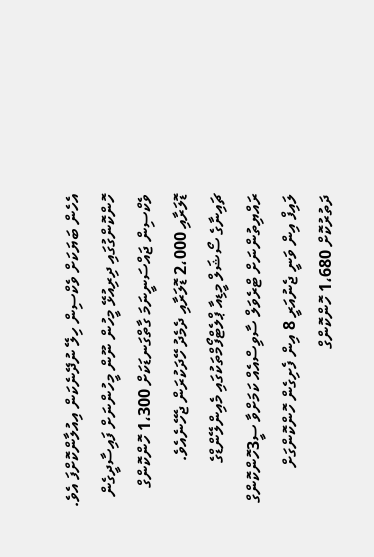އެހެން ބަޔަކަށް ވެކްސިން ހިލޭ ނުދޭނެކަން އިއުލާންކޮށްފަ އެވެ.
ހޮންކޮންގުގައި ދިރިއުޅޭ މީހުން ނޫން މީހުންނަށް ފައިސާދީގެން ވެކްސިން ޖައްސަނީނަމަ ގާތްގަނޑަކަށް 1،300 ހޮންކޮންގް ޑޮލަރާއި 2،000 ޑޮލަރާއި ދެމެދު ހޭދަކުރަން ޖެހޭނެއެވެ.
ޗައިނާގެ ސޯޝަލް މީޑިއާ ޕްލެޓްފޯމްތަކުގައި މެއިންލޭންޑްގެ ރައްޔިތުންނަށް ޓްރެވަލް ސާވިސްއެއް ކަމަށްވާ ސީ3ހޮންކޮންގް ލައިފް އިން ވަނީ ޖެނުއަރީ 8 އިން ފެށިގެން ހޮންކޮންގަށް ދަތުރުކޮށް 1،680 ހޮންކޮންގް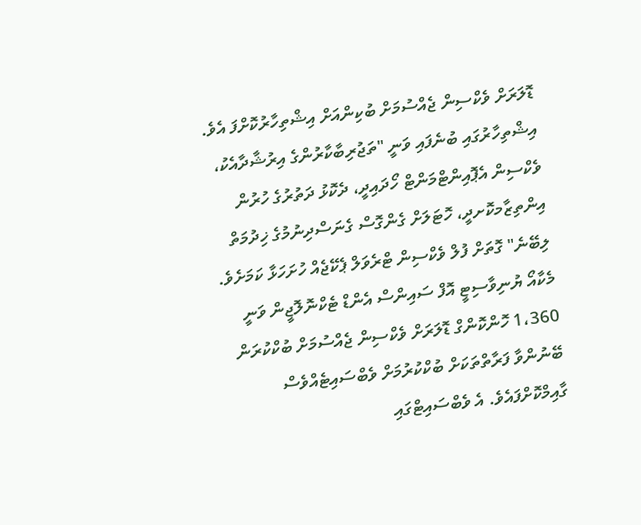ޑޮލަރަށް ވެކްސިން ޖެއްސުމަށް ބުކިންއަށް އިޝްތިހާރުކޮށްފަ އެވެ.
އިޝްތިހާރުގައި ބުނެފައި ވަނީ "ތަޖުރިބާކާރުންގެ އިރުޝާދާއެކު، ވެކްސިން އެޕޮއިންޓްމަންޓް ހޯދައިދީ، ދެކޮޅު ދަތުރުގެ ހުރުން އިންތިޒާމކޮށދީ، ހޮޓަލަށް ގެންގޮސް ގެނަސްދިނުމުގެ ޚިދުމަތް ލިބޭނެ" ގޮތަށް ފުލް ވެކްސިން ޓްރެވަލް ޕެކޭޖެއް ހުށަހަޅާ ކަމަށެވެ.
މެކާއޯ ޔުނިވާސިޓީ އޮފް ސައިންސް އެންޑް ޓެކްނޮލޮޖީން ވަނީ 1،360 ހޮންކޮންގް ޑޮލަރަށް ވެކްސިން ޖެއްސުމަށް ބުކްކުރަން ބޭނުންވާ ފަރާތްތަކަށް ބުކްކުރުމަށް ވެބްސައިޓެއްވެސް ގާއިމްކޮށްފައެވެ. އެ ވެބްސައިޓްގައި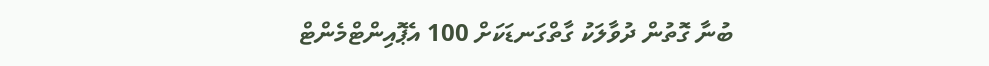ބުނާ ގޮތުން ދުވާލަކު ގާތްގަނޑަކަށް 100 އެޕޮއިންޓްމެންޓް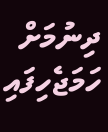ދިނުމަށް ހަމަޖެހިފައި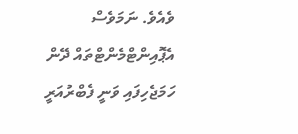ވެއެވެ. ނަމަވެސް އެޕޮއިންޓްމެންޓްތައް ދޭން ހަމަޖެހިފައި ވަނީ ފެބްރުއަރީ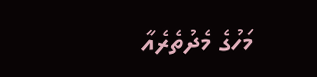މަހުގެ މެދުތެރެއާ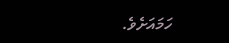ހަމައަށެވެ.